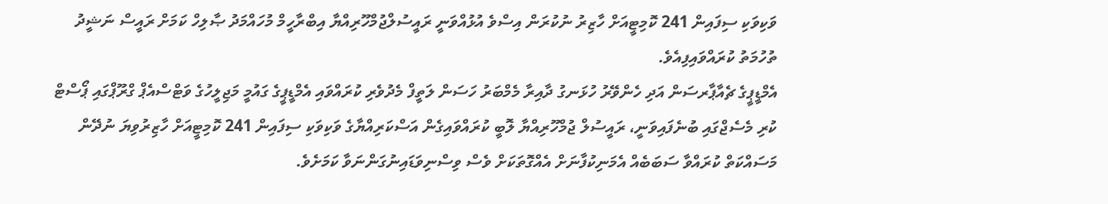ވަކިވަކި ސިފައިން 241 ކޮމިޓީއަށް ހާޒިރު ނުކުރަން އިސްވެ އުޅުއްވަނީ ރައީސުލްޖުމްހޫރިއްޔާ އިބްރާހީމް މުހައްމަދު ޞާލިހް ކަމަށް ރައީސް ނަޝީދު ތުހުމަތު ކުރައްވައިފިއެވެ.
އެމްޑީޕީގެ ޗެއާޕާރސަން އަދި ހެންވޭރު ހުޅަނގު ދާއިރާ މެމްބަރު ހަސަން ލަތީފް މެދުވެރި ކުރައްވައި އެމްޑީޕީގެ ގައުމީ މަޖިލީހުގެ ވަޓްސްއެޕް ގްރޫޕްގައި ޕޯސްޓް ކުރި މެސެޖްގައި ބުނެފައިވަނީ، ރައީސުލް ޖުމްހޫރިއްޔާ ލޮބީ ކުރައްވައިގެން އަސްކަރިއްޔާގެ ވަކިވަކި ސިފައިން 241 ކޮމިޓީއަށް ހާޒިރުވިޔަ ނުދޭން މަސައްކަތް ކުރައްވާ ސަބަބެއް އެމަނިކުފާނަށް އެއްގޮތަކަށް ވެސް ވިސްނިވަޑައިނުގަންނަވާ ކަމަށެވެ.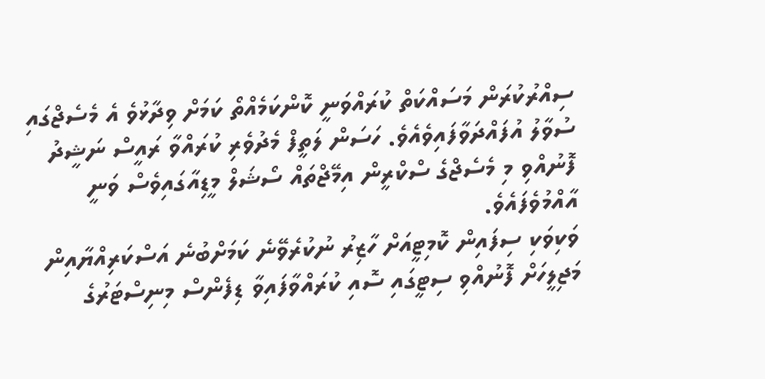ސިއްރުކުރަން މަސައްކަތް ކުރައްވަނީ ކޮންކަމެއްތޯ ކަމަށް ވިދާޅުވެ އެ މެސެޖްގައި ސުވާލު އުފައްދަވާފައިވެއެވެ. ހަސަން ލަތީފް މެދުވެރި ކުރައްވާ ރައީސް ނަޝީދު ފޮނުއްވި މި މެސެޖްގެ ސްކްރީން އިމޭޖްތައް ސޯޝަލް މީޑިއާގައިވެސް ވަނީ އާއްމުވެފައެވެ.
ވަކިވަކި ސިފައިން ކޮމިޓީއަށް ހާޒިރު ނުކުރެވޭނެ ކަމަށްބުނެ އަސްކަރިއްޔާއިން މަޖިލީހަށް ފޮނުއްވި ސިޓީގައި ސޮއި ކުރައްވާފައިވާ ޑިފެންސް މިނިސްޓަރުގެ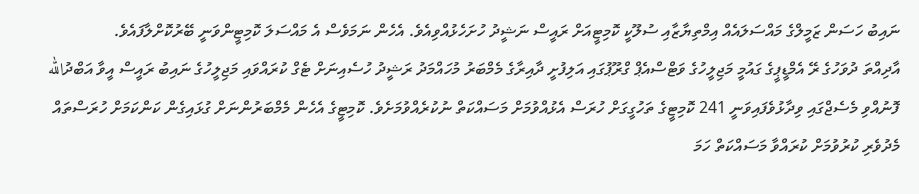ނައިބު ހަސަން ޒަމީލްގެ މައްސަލައެއް އިމްތިޔާޒާއި ސުލޫކީ ކޮމިޓީއަށް ރައީސް ނަޝީދު ހުށަހެޅުއްވިއެވެ. އެހެން ނަމަވެސް އެ މައްސަލަ ކޮމިޓީންވަނީ ބޭރުކޮށްލާފައެވެ.
އާދިއްތަ ދުވަހުގެ ރޭ އެމްޑީޕީގެ ގައުމީ މަޖިލީހުގެ ވަޓްސްއެޕް ގްރޫޕުގައި އަލިފުށީ ދާއިރާގެ މެމްބަރު މުހައްމަދު ރަޝީދު ހުސެއިނަށް ޓެގް ކުރައްވައި މަޖިލީހުގެ ނައިބު ރައީސް އީވާ އަބްދުالله ފޮނުއްވި މެސެޖްގައި ވިދާޅުވެފައިވަނީ 241 ކޮމިޓީގެ ތަހުގީގަށް ހުރަސް އެޅުއްވުމަށް މަސައްކަތް ނުކުރެއްވުމަށެވެ. ކޮމިޓީގެ އެހެން މެމްބަރުންނަށް ގުޅައިގެން ކަންކަމަށް ހުރަސްތައް މެދުވެރި ކުރުވުމަށް ކުރައްވާ މަސައްކަތް ހަމަ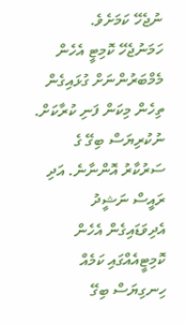ނުޖެހޭ ކަމަށެވެ.
ހަމަނުޖެހޭ ކޮމިޓީ އެހެން މެމްބަރުންނަށް ގުޅައިގެން ތިހެން މިކަން ފަނި ކުރާކަށް. ނުކުރިޔަސް ބިގޭ ގެ ސަރުކާރު އޮންނާނެ. އަދި ރައީސް ނަޝީދު އެދިވަޑައިގެން އެހެން ކޮމިޓީއެއްގައި ކަމެއް ހިނގިޔަސް ބިގޭ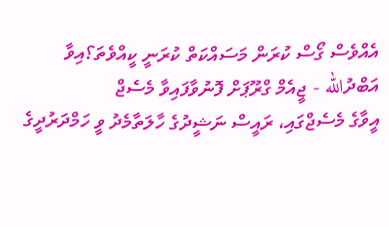އެއްވެސް ގޯސް ކުރަން މަސައްކަތް ކުރަނީ ކީއްވެތަ؟އިވާ އަބްދުالله - ޖީއެމް ގްރޫޕަށް ފޮނުވާފައިވާ މެސެޖް
އީވާގެ މެސެޖްގައި، ރައީސް ނަޝީދުގެ ހާލަތާމެދު ވީ ހަމްދަރުދީގެ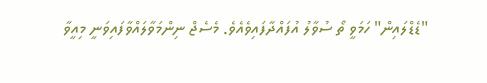"ޑެޑްލައިން" ހަމަވީ ތޯ ސުވާލު އުފައްދާފައިވެއެވެ. މެސެޖް ނިންމަވާލައްވާފައިވަނީ މިއީވާ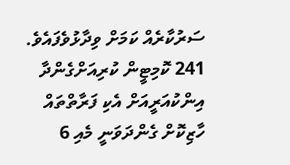ސަރުކާރެއް ކަމަށް ވިދާޅުވެފައެވެ.
241 ކޮމިޓީން ކުރިއަށްގެންދާ އިންކުއަރީއަށް އެކި ފަރާތްތައް ހާޒިކޮށް ގެންދަވަނީ މެއި 6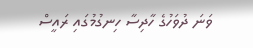ވަނަ ދުވަހުގެ ހާދިސާ ހިނގުމުގައި ރައީސް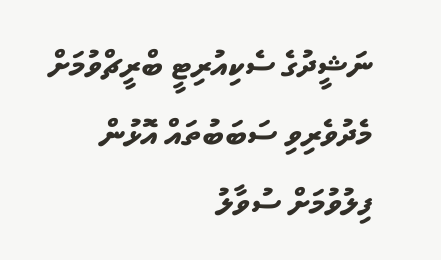ނަޝީދުގެ ސެކިއުރިޓީ ބްރީޗްވުމަށް މެދުވެރިވި ސަބަބުތައް އޮޅުން ފިލުވުމަށް ސުވާލު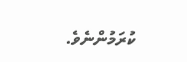ކުރަމުންނެވެ.